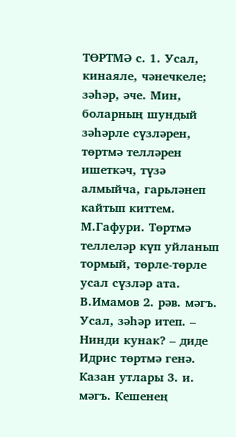ТӨРТМӘ с. 1. Усал, кинаяле, чәнечкеле; зәһәр, әче. Мин, боларның шундый зәһәрле сүзләрен, төртмә телләрен ишеткәч, түзә алмыйча, гарьләнеп кайтып киттем. М.Гафури. Төртмә теллеләр күп уйланып тормый, төрле-төрле усал сүзләр ата. В.Имамов 2. рәв. мәгъ. Усал, зәһәр итеп. – Нинди кунак? – диде Идрис төртмә генә. Казан утлары 3. и. мәгъ. Кешенең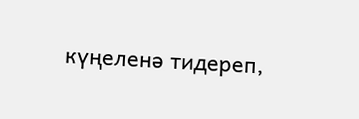күңеленә тидереп,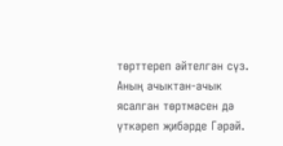төрттереп әйтелгән сүз. Аның ачыктан-ачык ясалган төртмәсен дә үткәреп җибәрде Гәрәй.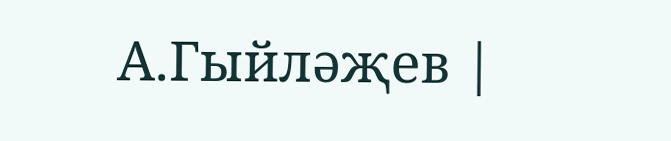А.Гыйләҗев |